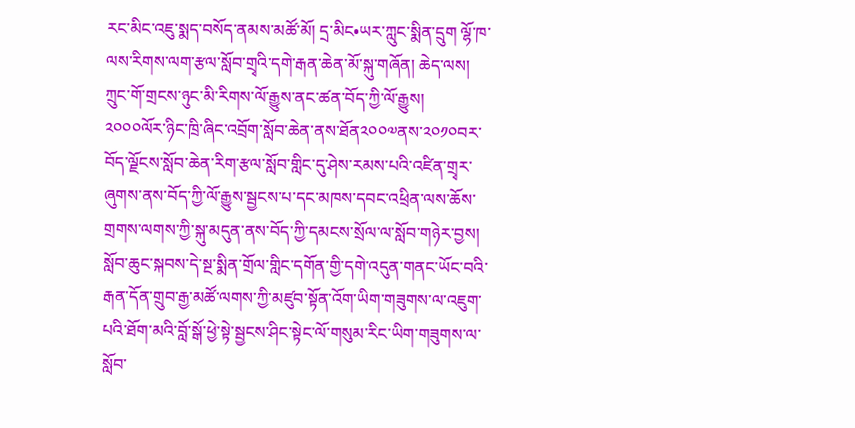རང་མིང་འཇུ་སྨད་བསོད་ནམས་མཚོ་མོ། དྲ་མིང•ཡར་ཀླུང་སྨིན་དྲུག ལྷོ་ཁ་ལས་རིགས་ལག་རྩལ་སློབ་གྲྭའི་དགེ་རྒན་ཆེན་མོ་སྐུ་གཞོན། ཆེད་ལས། ཀྲུང་གོ་གྲངས་ཉུང་མི་རིགས་ལོ་རྒྱུས་ནང་ཚན་བོད་ཀྱི་ལོ་རྒྱུས།
༢༠༠༠ལོར་ཉིང་ཁྲི་ཞིང་འབྲོག་སློབ་ཆེན་ནས་ཐོན༢༠༠༧ནས་༢༠༡༠བར་བོད་ལྗོངས་སློབ་ཆེན་རིག་རྩལ་སློབ་གླིང་དུ་ཤེས་རམས་པའི་འཛིན་གྲྭར་ཞུགས་ནས་བོད་ཀྱི་ལོ་རྒྱུས་སྦྱངས་པ་དང་མཁས་དབང་འཕྲིན་ལས་ཆོས་གྲགས་ལགས་ཀྱི་སྐུ་མདུན་ནས་བོད་ཀྱི་དམངས་སྲོལ་ལ་སློབ་གཉེར་བྱས།
སློབ་ཆུང་སྐབས་དེ་སྔ་སྨིན་གྲོལ་གླིང་དགོན་གྱི་དགེ་འདུན་གནང་ཡོང་བའི་རྒན་དོན་གྲུབ་རྒྱ་མཚོ་ལགས་ཀྱི་མཛུབ་སྟོན་འོག་ཡིག་གཟུགས་ལ་འཇུག་པའི་ཐོག་མའི་བློ་སྒོ་ཕྱེ་སྟེ་སྦྱངས་ཤིང་སྟེང་ལོ་གསུམ་རིང་ཡིག་གཟུགས་ལ་སློབ་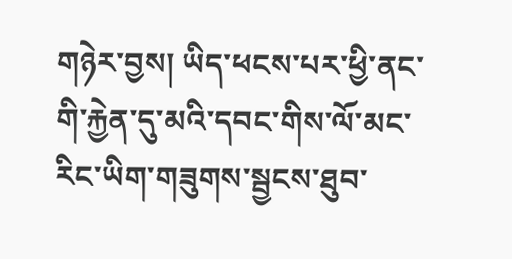གཉེར་བྱས། ཡིད་ཕངས་པར་ཕྱི་ནང་གི་རྐྱེན་དུ་མའི་དབང་གིས་ལོ་མང་རིང་ཡིག་གཟུགས་སྦྱངས་ཐུབ་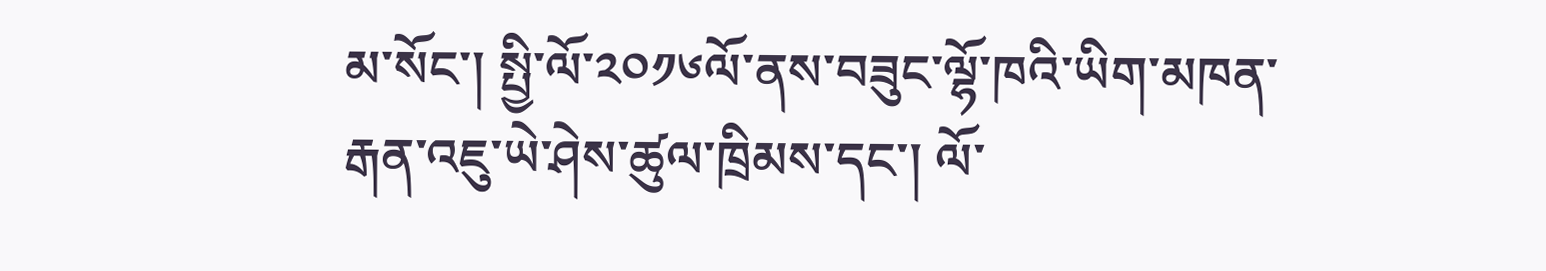མ་སོང་། སྤྱི་ལོ་༢༠༡༦ལོ་ནས་བཟུང་ལྷོ་ཁའི་ཡིག་མཁན་རྒན་འཇུ་ཡེ་ཤེས་ཚུལ་ཁྲིམས་དང་། ལོ་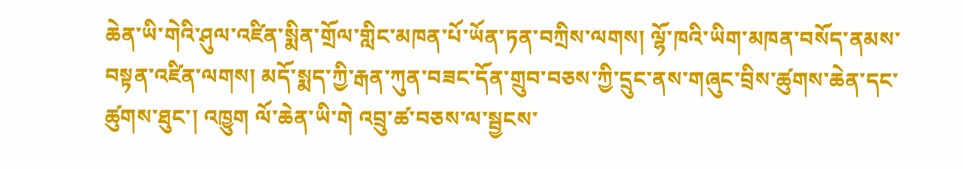ཆེན་ཡི་གེའི་ཤུལ་འཛིན་སྨིན་གྲོལ་གླིང་མཁན་པོ་ཡོན་ཏན་བཀྲིས་ལགས། ལྷོ་ཁའི་ཡིག་མཁན་བསོད་ནམས་བསྟན་འཛིན་ལགས། མདོ་སྨད་ཀྱི་རྒན་ཀུན་བཟང་དོན་གྲུབ་བཅས་ཀྱི་དྲུང་ནས་གཞུང་བྲིས་ཚུགས་ཆེན་དང་ཚུགས་ཐུང་། འཁྱུག ལོ་ཆེན་ཡི་གེ འབྲུ་ཚ་བཅས་ལ་སྦྱངས་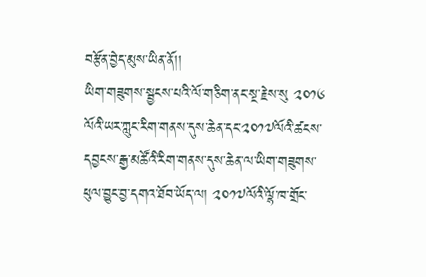བརྩོན་བྱེད་མུས་ཡིན་ནོ།།
ཡིག་གཟུགས་སྦྱངས་པའི་ལོ་གཅིག་ནང་སྔ་རྗེས་སུ ༢༠༡༦ ལོའི་ཡར་ཀླུང་རིག་གནས་དུས་ཆེན་དང་༢༠༡༧ལོའི་ཚངས་དབྱངས་རྒྱ་མཚོའི་རིག་གནས་དུས་ཆེན་ལ་ཡིག་གཟུགས་ཕུལ་བྱུང་བྱ་དགའ་ཐོབ་ཡོད་ལ། ༢༠༡༧ལོའི་ལྷོ་ཁ་གྲོང་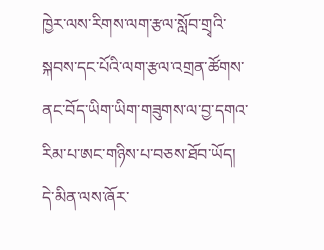ཁྱེར་ལས་རིགས་ལག་རྩལ་སློབ་གྲྭའི་སྐབས་དང་པོའི་ལག་རྩལ་འགྲན་ཚོགས་ནང་བོད་ཡིག་ཡིག་གཟུགས་ལ་བྱ་དགའ་རིམ་པ་ཨང་གཉིས་པ་བཅས་ཐོབ་ཡོད།
དེ་མིན་ལས་ཞོར་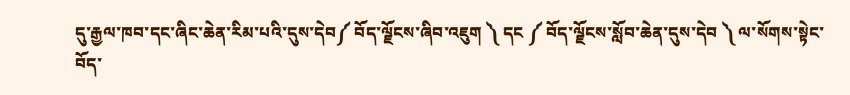དུ་རྒྱལ་ཁབ་དང་ཞིང་ཆེན་རིམ་པའི་དུས་དེབ༼ བོད་ལྗོངས་ཞིབ་འཇུག ༽ དང ༼ བོད་ལྗོངས་སློབ་ཆེན་དུས་དེབ ༽ ལ་སོགས་སྟེང་བོད་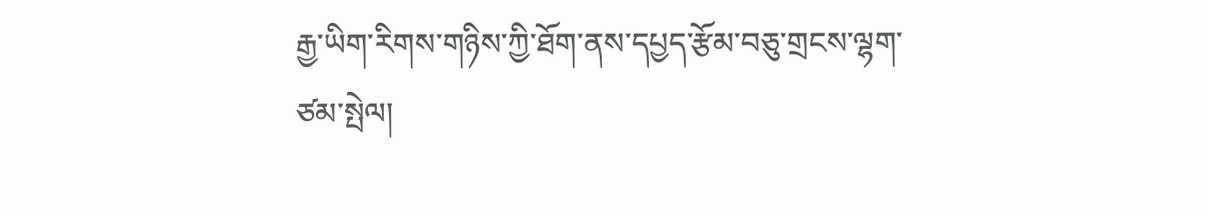རྒྱ་ཡིག་རིགས་གཉིས་ཀྱི་ཐོག་ནས་དཔྱད་རྩོམ་བཅུ་གྲངས་ལྷག་ཙམ་སྤེལ།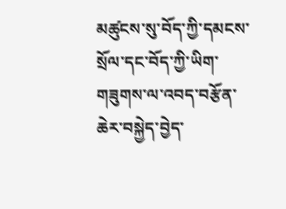མཚུངས་སུ་བོད་ཀྱི་དམངས་སྲོལ་དང་བོད་ཀྱི་ཡིག་གཟུགས་ལ་འབད་བརྩོན་ཆེར་བསྐྱེད་བྱེད་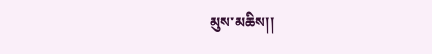མུས་མཆིས།།